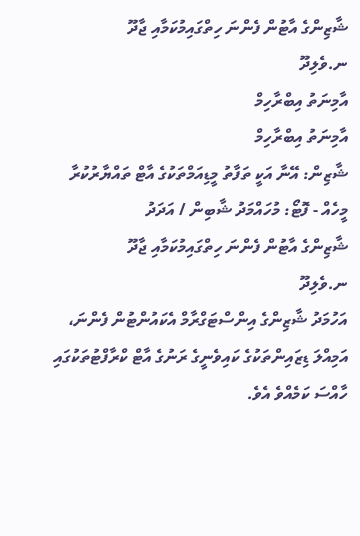ޝާޒިންގެ އާޓުން ފެންނަ ހިތްގައިމުކަމާއި ޖާދޫ
ނ.ވެލިދޫ
އާމިނަތު އިބްރާހިމް
އާމިނަތު އިބްރާހިމް
ޝާޒިން: އޭނާ އަކީ ތަފާތު މީޑިއަމްތަކުގެ އާޓް ތައްޔާރުކުރާ މީހެއް - ފޮޓޯ: މުހައްމަދު ޝާބިން / އަދަދު
ޝާޒިންގެ އާޓުން ފެންނަ ހިތްގައިމުކަމާއި ޖާދޫ
ނ.ވެލިދޫ
އަހުމަދު ޝާޒިންގެ އިންސްޓަގްރާމް އެކައުންޓުން ފެންނަ، އަމިއްލަ ޑިޒައިންތަކުގެ ކައިވެނީގެ ރަނުގެ އާޓް ކްރާފްޓުތަކުގައި ހާއްސަ ކަމެއްވެ އެވެ.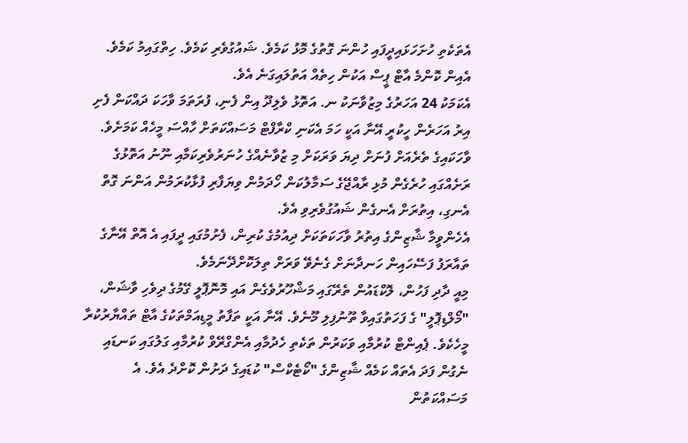އެތަކެތި ހުށަހަޅައިދީފައި ހުންނަ ގޮތުގެ މޮޅު ކަމެވެ. ޝައުގުވެރި ކަމެވެ. ހިތްގައިމު ކަމެވެ. އެއިން ކޮންމެ އާޓް ޕީސް އަކުން ހިތެއް އަތުލައިގަނެ އެވެ.
އެކަމަކު 24 އަހަރުގެ މިޒުވާނަކު ނ. އަތޮޅު ވެލިދޫ އިން ފެނި، ފުރަތަމަ ވާހަކަ ދައްކަން ފެށި އިރު އަހަރެން ހީކުރީ އޭނާ އަކީ ހަމަ އެކަނި ކްރާފްޓް މަސައްކަތަށް ހާއްސަ މީހެއް ކަމަށެވެ. ވާހަކައިގެ ތެރެއަށް ފުނަށް ދިޔަ ވަރަކަށް މި ޒުވާނެއްގެ ހުނަރުވެރިކަމާއި ނޫނު އަތޮޅުގެ ރަށެއްގައި ހުރެގެން މުޅި ރާއްޖޭގެ ސަމާލުކަން ހޯދަމުން ވިޔަފާރި ފުޅާކުރަމުން އަންނަ ގޮތް އެނގި، އިތުރަށް އެނގެން ޝައުގުވެރިވި އެވެ.
އެހެންވީމާ ޝާޒިންގެ އިތުރު ވާހަކަތަކަށް ދިއުމުގެ ކުރިން، ފެށުމުގައި ދީފައި އެ އޮތް އޭނާގެ ތައާރަފު ފަސޭހައިން ހަނދާނަށް ގެނެވޭ ވަރަށް ތިލަކޮށްދޭނަމެވެ.
މިއީ ދާދި ފަހުން، ލޮކްޑައުން ތެރޭގައި މަޝްހޫރުވެގެން އައި މޮނޮޕޮލީ ގޭމުގެ ދިވެހި ވާޝަން، "މޯލްޑިޕޮލީ" ގެ ފަހަތުގައިވާ ތޫނުފިލި މޫނެވެ. އޭނާ އަކީ ތަފާތު މީޑިއަމްތަކުގެ އާޓް ތައްޔާރުކުރާ މީހެކެވެ. ޕެއިންޓް ކުރުމާއި ވަކަރުން ތަކެތި ހެދުމާއި އެންގްރޭވް ކުރުމާއި ގަލުގައި ކަނޑައި ނެގުން ފަދަ އެތައް ކަމެއް ޝާޒިންގެ "ކޯޓެކްސް" ކުޑައިގެ ދަށުން ކޮށްދެ އެވެ. އެ މަސައްކަތުން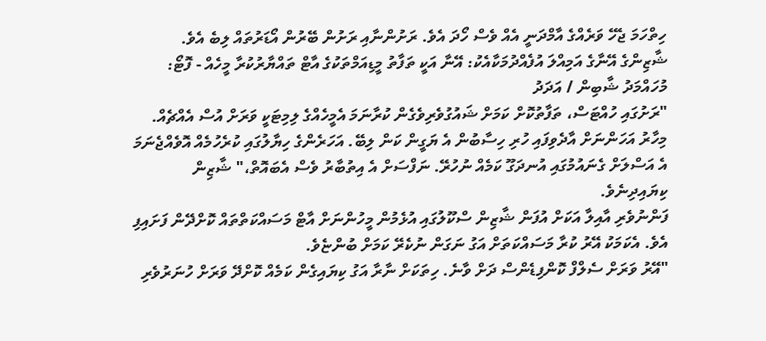ހިތްހަމަ ޖެހޭ ވަރެއްގެ އާމްދަނީ އެއް ވެސް ހޯދަ އެވެ. ރަށުންނާއި ރަށުން ބޭރުން އޯޑަރުތައް ލިބެ އެވެ.
ޝާޒިންގެ އޭނާގެ އަމިއްލަ އުފެއްދުމަކާއެކު: އޭނާ އަކީ ތަފާތު މީޑިއަމްތަކުގެ އާޓް ތައްޔާރުކުރާ މީހެއް - ފޮޓޯ: މުހައްމަދު ޝާބިން / އަދަދު
"ރަށުގައި ހުއްޓަސް، ތަފާތުކޮށް ކަމަށް ޝައުގުވެރިވެގެން ކުރާނަމަ އެމީހެއްގެ ލިމިޓަކީ ވަރަށް އުސް އެއްޗެއް. މިހާރު އަހަންނަށް އާދެވިފައި ހުރި ހިސާބުން އެ ޔަގީން ކަން ލިބޭ. އަހަރެންގެ ހިޔާލުގައި ކުރެހުމެއް އޮވެއްޖެނަމަ އެ އަސްލަށް ގެނައުމުގައި އުނދަގޫ ކަމެއް ނުހުރޭ. ނަފްސަށް އެ އިތުބާރު ވެސް އެބައޮތް،" ޝާޒިން ކިޔައިދިނެވެ.
ފަންނުވެރި އާއިލާ އަކަށް އުފަން ޝާޒިން ސްކޫލުގައި އުޅެމުން މީހުންނަށް އާޓް މަސައްކަތްތައް ކޮށްދޭން ފަށައިފި އެވެ. އެކަމަކު އޭރު ކުރާ މަސައްކަތަށް އަގު ނަގަން ނުކެރޭ ކަމަށް ބުންޏެވެ.
"އޭރު ވަރަށް ސެލްފް ކޮންފިޑެންސް ދަށް ވާނެ. ހިތަކަށް ނާރާ އަގު ކިޔައިގެން ކަމެއް ކޮށްދޭ ވަރަށް ހުނަރުވެރި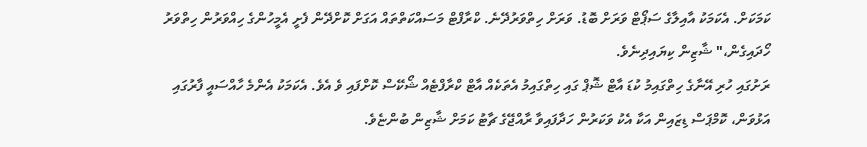ކަމަކަށް. އެކަމަކު އާއިލާގެ ސަޕޯޓް ވަރަށް ބޮޑު. ވަރަށް ހިތްވަރުދޭނެ. ކްރާފްޓް މަސައްކަތްތައް އަގަށް ކޮށްދޭން ފެށީ އެމީހުންގެ ހިއްވަރުން ހިތްވަރު ހޯދައިގެން،" ޝާޒިން ކިޔައިދިނެވެ.
ރަށުގައި ހުރި އޭނާގެ ހިތްގައިމު ކުޑަ އާޓް ޝޮޕް ގައި ހިތްގައިމު އެތަކެއް އާޓް ކްރާފްޓެއް ޝޯކޭސް ކޮށްފައި ވެ އެވެ. އެކަމަކު އެންމެ ހާއްސައީ ފާރުގައި އަޅުވަން، ކޮމްޕަސް ޑިޒައިން އަކާ އެކު ވަކަރުން ހަދާފައިވާ ރާއްޖޭގެ ޗާޓު ކަމަށް ޝާޒިން ބުންޏެވެ.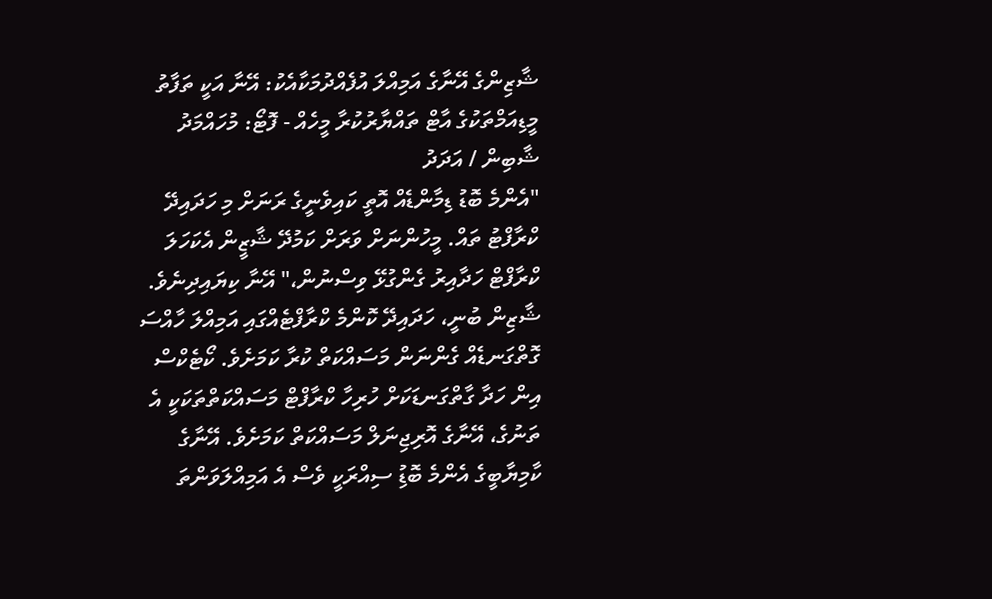ޝާޒިންގެ އޭނާގެ އަމިއްލަ އުފެއްދުމަކާއެކު: އޭނާ އަކީ ތަފާތު މީޑިއަމްތަކުގެ އާޓް ތައްޔާރުކުރާ މީހެއް - ފޮޓޯ: މުހައްމަދު ޝާބިން / އަދަދު
"އެންމެ ބޮޑު ޑިމާންޑެއް އޮތީ ކައިވެނީގެ ރަނަށް މި ހަދައިދޭ ކްރާފްޓު ތައް. މީހުންނަށް ވަރަށް ކަމުދޭ ޝާޒީން އެކަހަލަ ކްރާފްޓް ހަދާއިރު ގެންގުޅޭ ވިސްނުން،" އޭނާ ކިޔައިދިނެވެ.
ޝާޒިން ބުނީ، ހަދައިދޭ ކޮންމެ ކްރާފްޓެއްގައި އަމިއްލަ ހާއްސަ ގޮތްގަނޑެއް ގެންނަން މަސައްކަތް ކުރާ ކަމަށެވެ. ކޯޓެކްސް އިން ހަދާ ގާތްގަނޑަކަށް ހުރިހާ ކްރާފްޓް މަސައްކަތްތަކަކީ އެ ތަނުގެ، އޭނާގެ އޮރިޖިނަލް މަސައްކަތް ކަމަށެވެ. އޭނާގެ ކާމިޔާބީގެ އެންމެ ބޮޑިު ސިއްރަކީ ވެސް އެ އަމިއްލަވަންތަ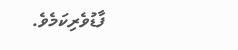ފާޑުވެރިކަމެވެ.